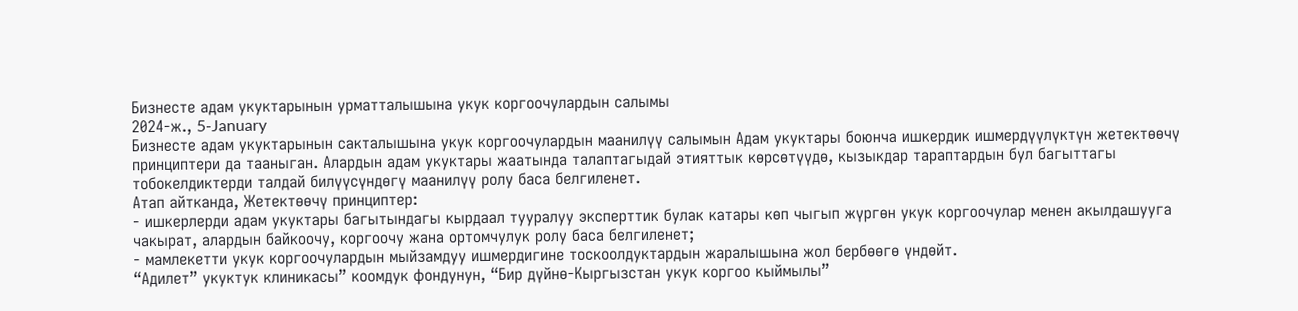Бизнесте адам укуктарынын урматталышына укук коргоочулардын салымы
2024-ж., 5-January
Бизнесте адам укуктарынын сакталышына укук коргоочулардын маанилүү салымын Адам укуктары боюнча ишкердик ишмердүүлүктүн жетектөөчү принциптери да тааныган. Алардын адам укуктары жаатында талаптагыдай этияттык көрсөтүүдө, кызыкдар тараптардын бул багыттагы тобокелдиктерди талдай билүүсүндөгү маанилүү ролу баса белгиленет.
Атап айтканда, Жетектөөчү принциптер:
- ишкерлерди адам укуктары багытындагы кырдаал тууралуу эксперттик булак катары көп чыгып жүргөн укук коргоочулар менен акылдашууга чакырат, алардын байкоочу, коргоочу жана ортомчулук ролу баса белгиленет;
- мамлекетти укук коргоочулардын мыйзамдуу ишмердигине тоскоолдуктардын жаралышына жол бербөөгө үндөйт.
“Адилет” укуктук клиникасы” коомдук фондунун, “Бир дүйнө-Кыргызстан укук коргоо кыймылы”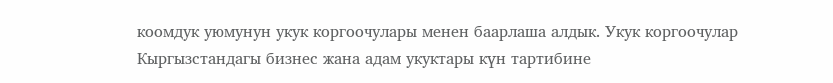коомдук уюмунун укук коргоочулары менен баарлаша алдык. Укук коргоочулар Кыргызстандагы бизнес жана адам укуктары күн тартибине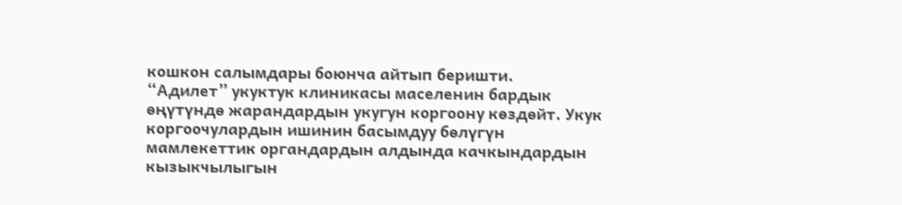кошкон салымдары боюнча айтып беришти.
“Адилет” укуктук клиникасы маселенин бардык өңүтүндө жарандардын укугун коргоону көздөйт. Укук коргоочулардын ишинин басымдуу бөлүгүн мамлекеттик органдардын алдында качкындардын кызыкчылыгын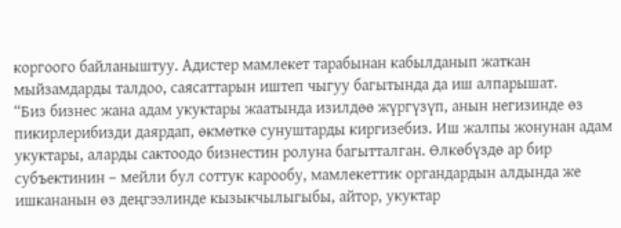коргоого байланыштуу. Адистер мамлекет тарабынан кабылданып жаткан мыйзамдарды талдоо, саясаттарын иштеп чыгуу багытында да иш алпарышат.
“Биз бизнес жана адам укуктары жаатында изилдөө жүргүзүп, анын негизинде өз пикирлерибизди даярдап, өкмөткө сунуштарды киргизебиз. Иш жалпы жонунан адам укуктары, аларды сактоодо бизнестин ролуна багытталган. Өлкөбүздө ар бир субъектинин – мейли бул соттук карообу, мамлекеттик органдардын алдында же ишкананын өз деңгээлинде кызыкчылыгыбы, айтор, укуктар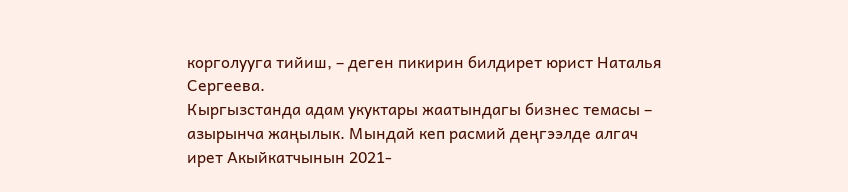корголууга тийиш, – деген пикирин билдирет юрист Наталья Сергеева.
Кыргызстанда адам укуктары жаатындагы бизнес темасы – азырынча жаңылык. Мындай кеп расмий деңгээлде алгач ирет Акыйкатчынын 2021-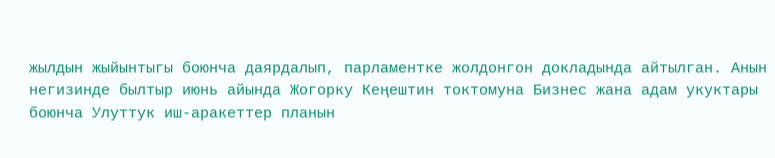жылдын жыйынтыгы боюнча даярдалып, парламентке жолдонгон докладында айтылган. Анын негизинде былтыр июнь айында Жогорку Кеңештин токтомуна Бизнес жана адам укуктары боюнча Улуттук иш-аракеттер планын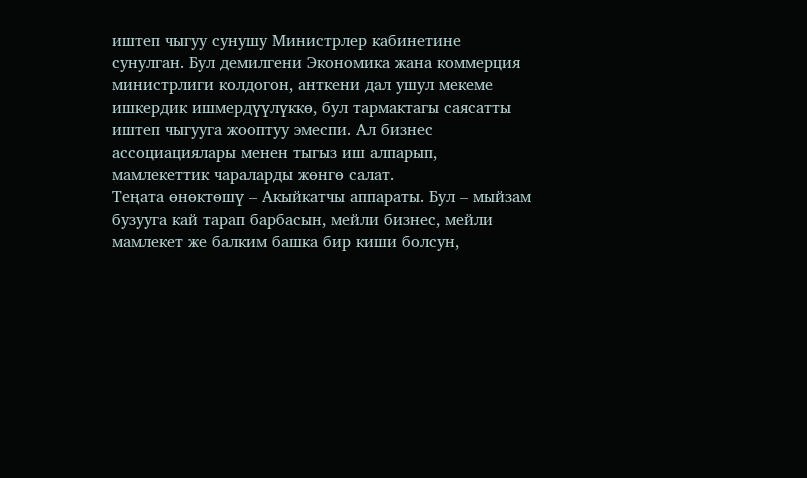иштеп чыгуу сунушу Министрлер кабинетине сунулган. Бул демилгени Экономика жана коммерция министрлиги колдогон, анткени дал ушул мекеме ишкердик ишмердүүлүккө, бул тармактагы саясатты иштеп чыгууга жооптуу эмеспи. Ал бизнес ассоциациялары менен тыгыз иш алпарып, мамлекеттик чараларды жөнгө салат.
Теңата өнөктөшү – Акыйкатчы аппараты. Бул – мыйзам бузууга кай тарап барбасын, мейли бизнес, мейли мамлекет же балким башка бир киши болсун,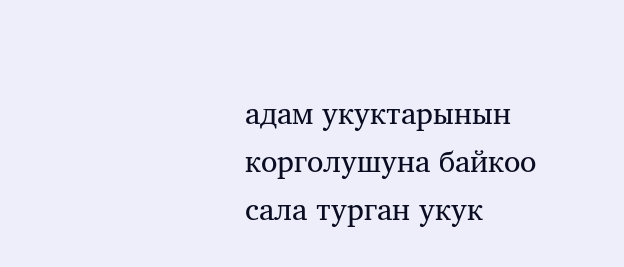адам укуктарынын корголушуна байкоо сала турган укук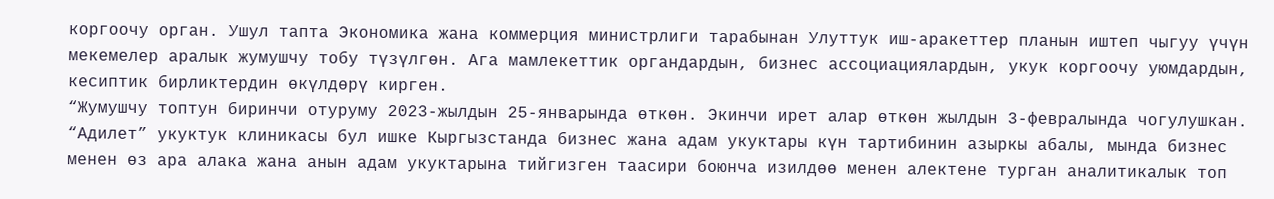коргоочу орган. Ушул тапта Экономика жана коммерция министрлиги тарабынан Улуттук иш-аракеттер планын иштеп чыгуу үчүн мекемелер аралык жумушчу тобу түзүлгөн. Ага мамлекеттик органдардын, бизнес ассоциациялардын, укук коргоочу уюмдардын, кесиптик бирликтердин өкүлдөрү кирген.
“Жумушчу топтун биринчи отуруму 2023-жылдын 25-январында өткөн. Экинчи ирет алар өткөн жылдын 3-февралында чогулушкан. “Адилет” укуктук клиникасы бул ишке Кыргызстанда бизнес жана адам укуктары күн тартибинин азыркы абалы, мында бизнес менен өз ара алака жана анын адам укуктарына тийгизген таасири боюнча изилдөө менен алектене турган аналитикалык топ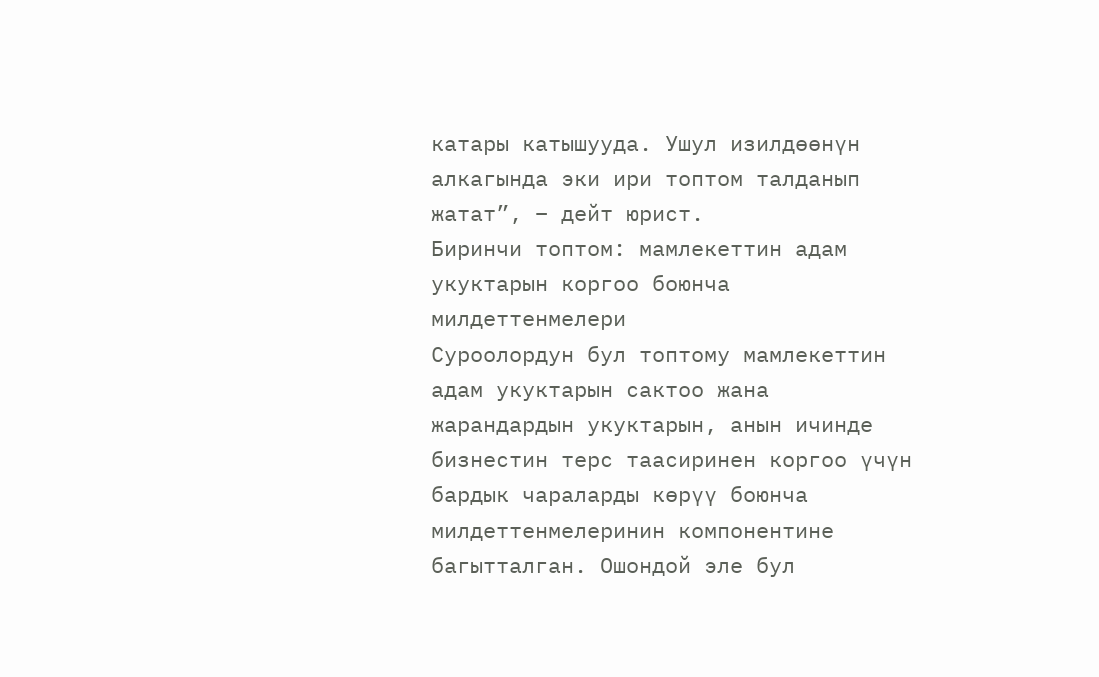катары катышууда. Ушул изилдөөнүн алкагында эки ири топтом талданып жатат”, – дейт юрист.
Биринчи топтом: мамлекеттин адам укуктарын коргоо боюнча милдеттенмелери
Суроолордун бул топтому мамлекеттин адам укуктарын сактоо жана жарандардын укуктарын, анын ичинде бизнестин терс таасиринен коргоо үчүн бардык чараларды көрүү боюнча милдеттенмелеринин компонентине багытталган. Ошондой эле бул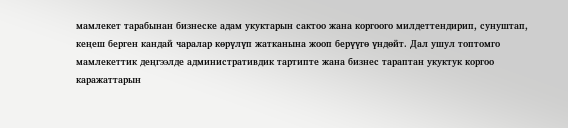мамлекет тарабынан бизнеске адам укуктарын сактоо жана коргоого милдеттендирип, сунуштап, кеңеш берген кандай чаралар көрүлүп жатканына жооп берүүгө үндөйт. Дал ушул топтомго мамлекеттик деңгээлде административдик тартипте жана бизнес тараптан укуктук коргоо каражаттарын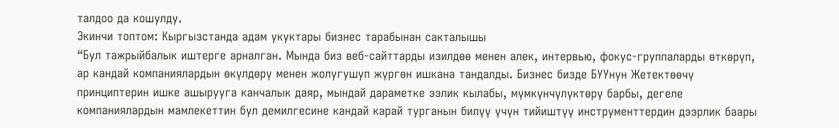талдоо да кошулду.
Экинчи топтом: Кыргызстанда адам укуктары бизнес тарабынан сакталышы
“Бул тажрыйбалык иштерге арналган. Мында биз веб-сайттарды изилдөө менен алек, интервью, фокус-группаларды өткөрүп, ар кандай компаниялардын өкүлдөрү менен жолугушуп жүргөн ишкана тандалды. Бизнес бизде БУУнун Жетектөөчү принциптерин ишке ашырууга канчалык даяр, мындай дараметке ээлик кылабы, мүмкүнчүлүктөрү барбы, дегеле компаниялардын мамлекеттин бул демилгесине кандай карай турганын билүү үчүн тийиштүү инструменттердин дээрлик баары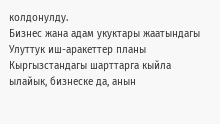колдонулду.
Бизнес жана адам укуктары жаатындагы Улуттук иш-аракеттер планы Кыргызстандагы шарттарга кыйла ылайык, бизнеске да, анын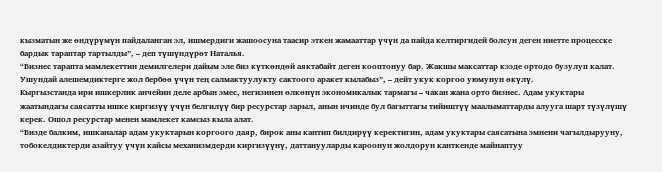кызматын же өндүрүмүн пайдаланган эл, ишмердиги жашоосуна таасир эткен жамааттар үчүн да пайда келтиргидей болсун деген ниетте процесске бардык тараптар тартылды”, – деп түшүндүрөт Наталья.
“Бизнес тарапта мамлекеттин демилгелери дайым эле биз күткөндөй аяктабайт деген кооптонуу бар. Жакшы максаттар кээде ортодо бузулуп калат. Ушундай алешемдиктерге жол бербөө үчүн тең салмактуулукту сактоого аракет кылабыз”, – дейт укук коргоо уюмунун өкүлү.
Кыргызстанда ири ишкерлик анчейин деле арбын эмес, негизинен өлкөнүн экономикалык тармагы – чакан жана орто бизнес. Адам укуктары жаатындагы саясатты ишке киргизүү үчүн белгилүү бир ресурстар зарыл, анын ичинде бул багыттагы тийиштүү маалыматтарды алууга шарт түзүлүшү керек. Ошол ресурстар менен мамлекет камсыз кыла алат.
“Бизде балким, ишканалар адам укуктарын коргоого даяр, бирок аны кантип билдирүү керектигин, адам укуктары саясатына эмнени чагылдырууну, тобокелдиктерди азайтуу үчүн кайсы механизмдерди киргизүүнү, даттанууларды кароонун жолдорун канткенде майнаптуу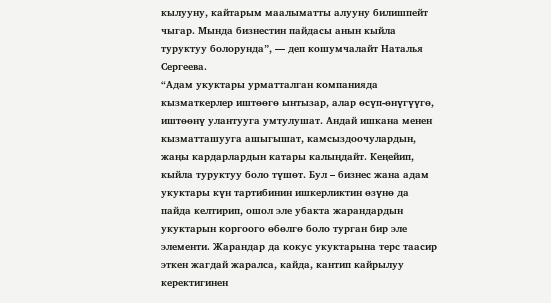кылууну, кайтарым маалыматты алууну билишпейт чыгар. Мында бизнестин пайдасы анын кыйла туруктуу болорунда”, — деп кошумчалайт Наталья Сергеева.
“Адам укуктары урматталган компанияда кызматкерлер иштөөгө ынтызар, алар өсүп-өнүгүүгө, иштөөнү улантууга умтулушат. Андай ишкана менен кызматташууга ашыгышат, камсыздоочулардын, жаңы кардарлардын катары калыңдайт. Кеңейип, кыйла туруктуу боло түшөт. Бул – бизнес жана адам укуктары күн тартибинин ишкерликтин өзүнө да пайда келтирип, ошол эле убакта жарандардын укуктарын коргоого өбөлгө боло турган бир эле элементи. Жарандар да кокус укуктарына терс таасир эткен жагдай жаралса, кайда, кантип кайрылуу керектигинен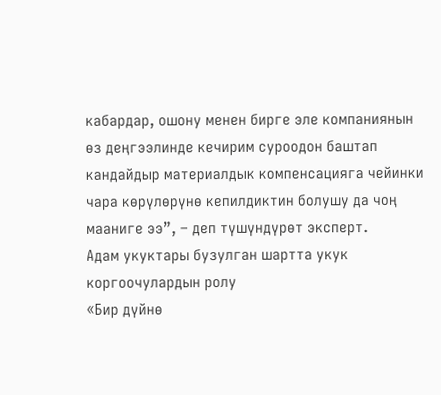кабардар, ошону менен бирге эле компаниянын өз деңгээлинде кечирим суроодон баштап кандайдыр материалдык компенсацияга чейинки чара көрүлөрүнө кепилдиктин болушу да чоң мааниге ээ”, – деп түшүндүрөт эксперт.
Адам укуктары бузулган шартта укук коргоочулардын ролу
«Бир дүйнө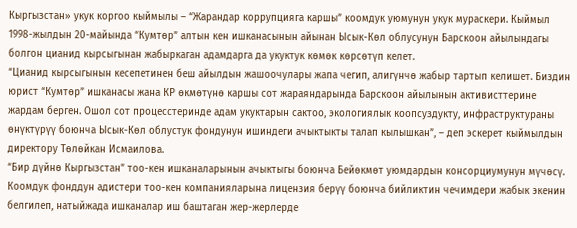Кыргызстан» укук коргоо кыймылы – “Жарандар коррупцияга каршы” коомдук уюмунун укук мураскери. Кыймыл 1998-жылдын 20-майында “Кумтөр” алтын кен ишканасынын айынан Ысык-Көл облусунун Барскоон айылындагы болгон цианид кырсыгынан жабыркаган адамдарга да укуктук көмөк көрсөтүп келет.
“Цианид кырсыгынын кесепетинен беш айылдын жашоочулары жапа чегип, алигүнчө жабыр тартып келишет. Биздин юрист “Кумтөр” ишканасы жана КР өкмөтүнө каршы сот жараяндарында Барскоон айылынын активисттерине жардам берген. Ошол сот процесстеринде адам укуктарын сактоо, экологиялык коопсуздукту, инфраструктураны өнүктүрүү боюнча Ысык-Көл облустук фондунун ишиндеги ачыктыкты талап кылышкан”, – деп эскерет кыймылдын директору Төлөйкан Исмаилова.
“Бир дүйнө Кыргызстан” тоо-кен ишканаларынын ачыктыгы боюнча Бейөкмөт уюмдардын консорциумунун мүчөсү. Коомдук фонддун адистери тоо-кен компанияларына лицензия берүү боюнча бийликтин чечимдери жабык экенин белгилеп, натыйжада ишканалар иш баштаган жер-жерлерде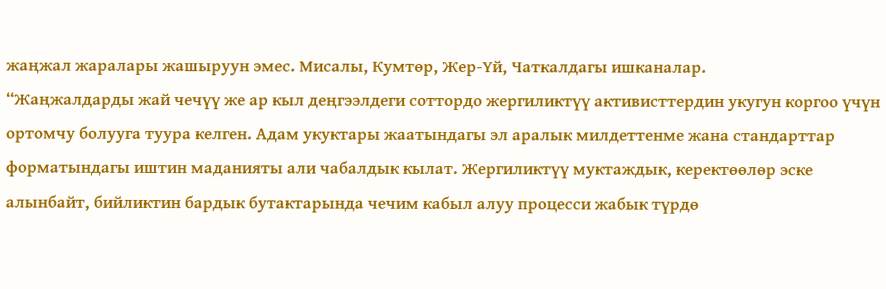жаңжал жаралары жашыруун эмес. Мисалы, Кумтөр, Жер-Үй, Чаткалдагы ишканалар.
“Жаңжалдарды жай чечүү же ар кыл деңгээлдеги соттордо жергиликтүү активисттердин укугун коргоо үчүн ортомчу болууга туура келген. Адам укуктары жаатындагы эл аралык милдеттенме жана стандарттар форматындагы иштин маданияты али чабалдык кылат. Жергиликтүү муктаждык, керектөөлөр эске алынбайт, бийликтин бардык бутактарында чечим кабыл алуу процесси жабык түрдө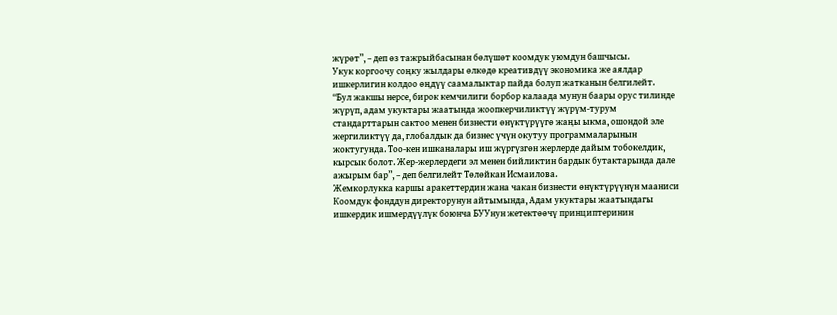жүрөт”, – деп өз тажрыйбасынан бөлүшөт коомдук уюмдун башчысы.
Укук коргоочу соңку жылдары өлкөдө креативдүү экономика же аялдар ишкерлигин колдоо өңдүү саамалыктар пайда болуп жатканын белгилейт.
“Бул жакшы нерсе, бирок кемчилиги борбор калаада мунун баары орус тилинде жүрүп, адам укуктары жаатында жоопкерчиликтүү жүрүм-турум стандарттарын сактоо менен бизнести өнүктүрүүгө жаңы ыкма, ошондой эле жергиликтүү да, глобалдык да бизнес үчүн окутуу программаларынын жоктугунда. Тоо-кен ишканалары иш жүргүзгөн жерлерде дайым тобокелдик, кырсык болот. Жер-жерлердеги эл менен бийликтин бардык бутактарында дале ажырым бар”, – деп белгилейт Төлөйкан Исмаилова.
Жемкорлукка каршы аракеттердин жана чакан бизнести өнүктүрүүнүн мааниси
Коомдук фонддун директорунун айтымында, Адам укуктары жаатындагы ишкердик ишмердүүлүк боюнча БУУнун жетектөөчү принциптеринин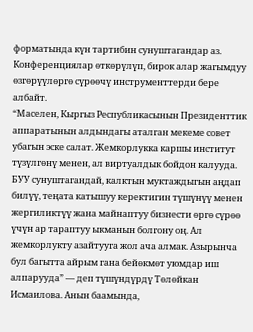форматында күн тартибин сунуштагандар аз. Конференциялар өткөрүлүп, бирок алар жагымдуу өзгөрүүлөргө сүрөөчү инструменттерди бере албайт.
“Маселен, Кыргыз Республикасынын Президенттик аппаратынын алдындагы аталган мекеме совет убагын эске салат. Жемкорлукка каршы институт түзүлгөнү менен, ал виртуалдык бойдон калууда.
БУУ сунуштагандай, калктын муктаждыгын аңдап билүү, теңата катышуу керектигин түшүнүү менен жергиликтүү жана майнаптуу бизнести өргө сүрөө үчүн ар тараптуу ыкманын болгону оң. Ал жемкорлукту азайтууга жол ача алмак. Азырынча бул багытта айрым гана бейөкмөт уюмдар иш алпарууда” — деп түшүндүрдү Төлөйкан Исмаилова. Анын баамында,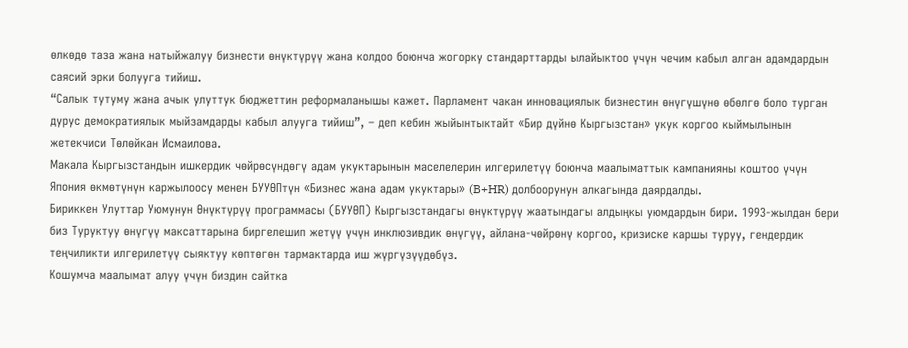өлкөдө таза жана натыйжалуу бизнести өнүктүрүү жана колдоо боюнча жогорку стандарттарды ылайыктоо үчүн чечим кабыл алган адамдардын саясий эрки болууга тийиш.
“Салык тутуму жана ачык улуттук бюджеттин реформаланышы кажет. Парламент чакан инновациялык бизнестин өнүгүшүнө өбөлгө боло турган дурус демократиялык мыйзамдарды кабыл алууга тийиш”, – деп кебин жыйынтыктайт «Бир дүйнө Кыргызстан» укук коргоо кыймылынын жетекчиси Төлөйкан Исмаилова.
Макала Кыргызстандын ишкердик чөйрөсүндөгү адам укуктарынын маселелерин илгерилетүү боюнча маалыматтык кампанияны коштоо үчүн Япония өкмөтүнүн каржылоосу менен БУУӨПтүн «Бизнес жана адам укуктары» (B+HR) долбоорунун алкагында даярдалды.
Бириккен Улуттар Уюмунун Өнүктүрүү программасы (БУУӨП) Кыргызстандагы өнүктүрүү жаатындагы алдыңкы уюмдардын бири. 1993-жылдан бери биз Туруктуу өнүгүү максаттарына биргелешип жетүү үчүн инклюзивдик өнүгүү, айлана-чөйрөнү коргоо, кризиске каршы туруу, гендердик теңчиликти илгерилетүү сыяктуу көптөгөн тармактарда иш жүргүзүүдөбүз.
Кошумча маалымат алуу үчүн биздин сайтка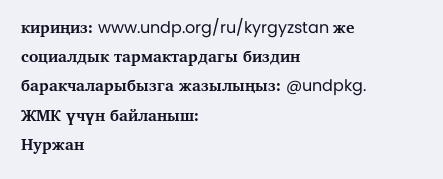кириңиз: www.undp.org/ru/kyrgyzstan же социалдык тармактардагы биздин баракчаларыбызга жазылыңыз: @undpkg.
ЖМК үчүн байланыш:
Нуржан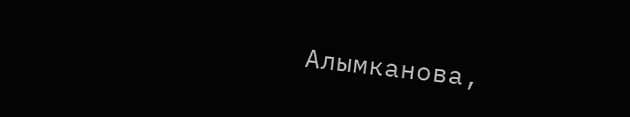Алымканова,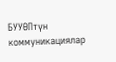БУУӨПтүн коммуникациялар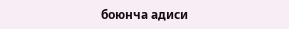боюнча адиси